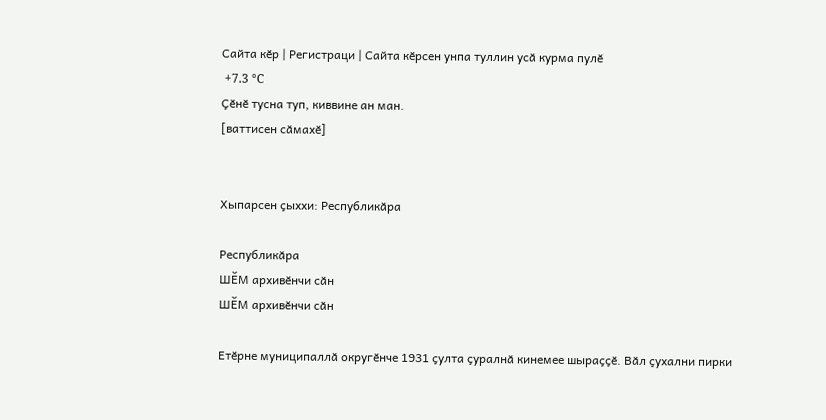Сайта кӗр | Регистраци | Сайта кӗрсен унпа туллин усӑ курма пулӗ
 +7.3 °C
Ҫӗнӗ тусна туп, киввине ан ман.
[ваттисен сӑмахӗ]


Хыпарсен ҫыххи: Республикӑра

Республикӑра
ШӖМ архивӗнчи сӑн
ШӖМ архивӗнчи сӑн

Етӗрне муниципаллӑ округӗнче 1931 ҫулта ҫуралнӑ кинемее шыраҫҫӗ. Вӑл ҫухални пирки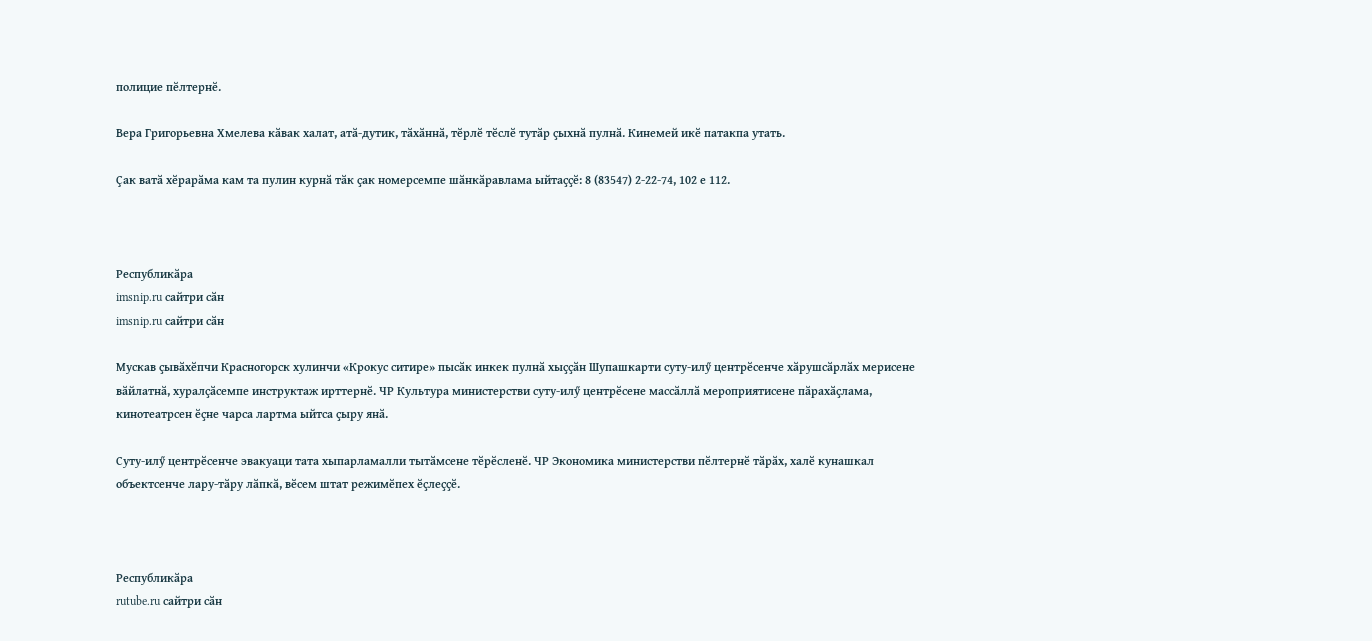полицие пӗлтернӗ.

Вера Григорьевна Хмелева кӑвак халат, атӑ-дутик, тӑхӑннӑ, тӗрлӗ тӗслӗ тутӑр ҫыхнӑ пулнӑ. Кинемей икӗ патакпа утать.

Ҫак ватӑ хӗрарӑма кам та пулин курнӑ тӑк ҫак номерсемпе шӑнкӑравлама ыйтаҫҫӗ: 8 (83547) 2-22-74, 102 е 112.



Республикӑра
imsnip.ru сайтри сӑн
imsnip.ru сайтри сӑн

Мускав ҫывӑхӗпчи Красногорск хулинчи «Крокус ситире» пысӑк инкек пулнӑ хыҫҫӑн Шупашкарти суту-илӳ центрӗсенче хӑрушсӑрлӑх мерисене вӑйлатнӑ, хуралҫӑсемпе инструктаж ирттернӗ. ЧР Культура министерстви суту-илӳ центрӗсене массӑллӑ мероприятисене пӑрахӑҫлама, кинотеатрсен ӗҫне чарса лартма ыйтса ҫыру янӑ.

Суту-илӳ центрӗсенче эвакуаци тата хыпарламалли тытӑмсене тӗрӗсленӗ. ЧР Экономика министерстви пӗлтернӗ тӑрӑх, халӗ кунашкал объектсенче лару-тӑру лӑпкӑ, вӗсем штат режимӗпех ӗҫлеҫҫӗ.



Республикӑра
rutube.ru сайтри сӑн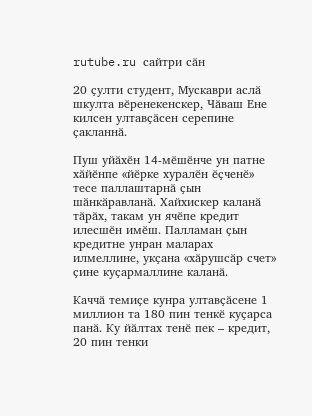rutube.ru сайтри сӑн

20 ҫулти студент, Мускаври аслӑ шкулта вӗренекенскер, Чӑваш Ене килсен ултавҫӑсен серепине ҫакланнӑ.

Пуш уйӑхӗн 14-мӗшӗнче ун патне хӑйӗнпе «йӗрке хуралӗн ӗҫченӗ» тесе паллаштарнӑ ҫын шӑнкӑравланӑ. Хайхискер каланӑ тӑрӑх, такам ун ячӗпе кредит илесшӗн имӗш. Палламан ҫын кредитне унран маларах илмеллине, укҫана «хӑрушсӑр счет» ҫине куҫармаллине каланӑ.

Каччӑ темиҫе кунра ултавҫӑсене 1 миллион та 180 пин тенкӗ куҫарса панӑ. Ку йӑлтах тенӗ пек – кредит, 20 пин тенки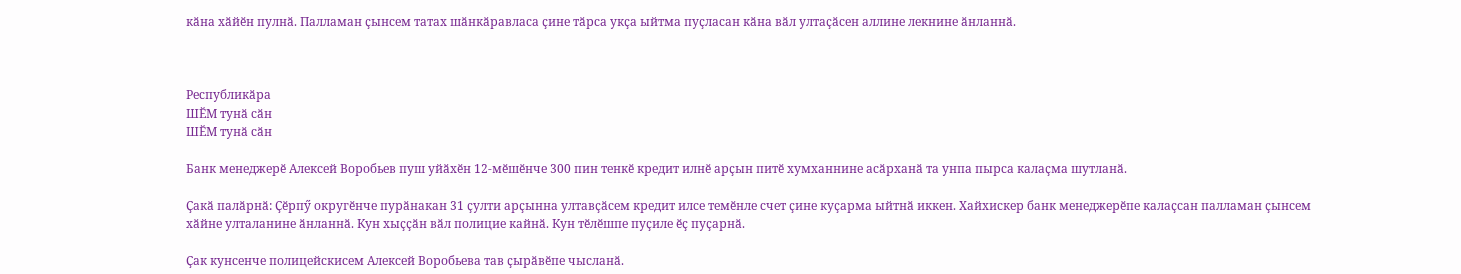кӑна хӑйӗн пулнӑ. Палламан ҫынсем татах шӑнкӑравласа ҫине тӑрса укҫа ыйтма пуҫласан кӑна вӑл ултаҫӑсен аллине лекнине ӑнланнӑ.



Республикӑра
ШӖМ тунӑ сӑн
ШӖМ тунӑ сӑн

Банк менеджерӗ Алексей Воробьев пуш уйӑхӗн 12-мӗшӗнче 300 пин тенкӗ кредит илнӗ арҫын питӗ хумханнине асӑрханӑ та унпа пырса калаҫма шутланӑ.

Ҫакӑ палӑрнӑ: Ҫӗрпӳ округӗнче пурӑнакан 31 ҫулти арҫынна ултавҫӑсем кредит илсе темӗнле счет ҫине куҫарма ыйтнӑ иккен. Хайхискер банк менеджерӗпе калаҫсан палламан ҫынсем хӑйне улталанине ӑнланнӑ. Кун хыҫҫӑн вӑл полицие кайнӑ. Кун тӗлӗшпе пуҫиле ӗҫ пуҫарнӑ.

Ҫак кунсенче полицейскисем Алексей Воробьева тав ҫырӑвӗпе чысланӑ.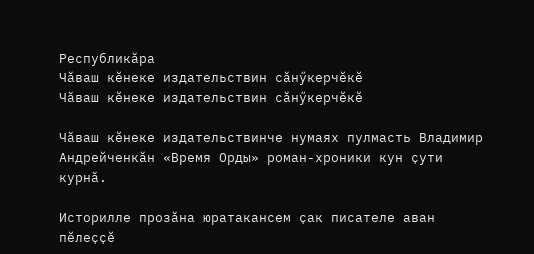Республикӑра
Чӑваш кӗнеке издательствин сӑнӳкерчӗкӗ
Чӑваш кӗнеке издательствин сӑнӳкерчӗкӗ

Чӑваш кӗнеке издательствинче нумаях пулмасть Владимир Андрейченкӑн «Время Орды» роман-хроники кун ҫути курнӑ.

Историлле прозӑна юратакансем ҫак писателе аван пӗлеҫҫӗ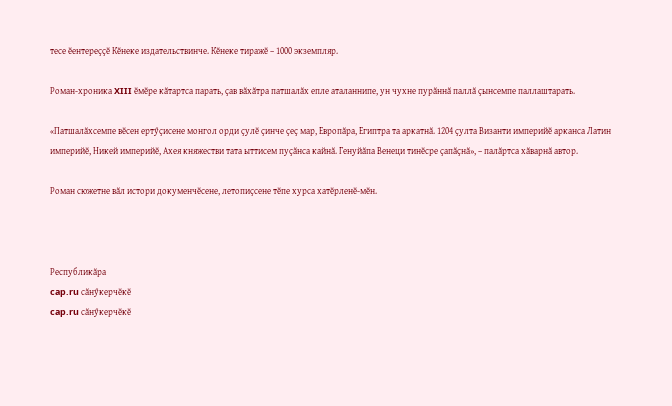тесе ӗентереҫҫӗ Кӗнеке издательствинче. Кӗнеке тиражӗ – 1000 экземпляр.

Роман-хроника XIII ӗмӗре кӑтартса парать, ҫав вӑхӑтра патшалӑх епле аталаннипе, ун чухне пурӑннӑ паллӑ ҫынсемпе паллаштарать.

«Патшалӑхсемпе вӗсен ертӳҫисене монгол орди ҫулӗ ҫинче ҫеҫ мар, Европӑра, Египтра та аркатнӑ. 1204 ҫулта Византи империйӗ арканса Латин империйӗ, Никей империйӗ, Ахея княжестви тата ыттисем пуҫӑнса кайнӑ. Генуйӑпа Венеци тинӗсре ҫапӑҫнӑ», – палӑртса хӑварнӑ автор.

Роман сюжетне вӑл истори докуменчӗсене, летопиҫсене тӗпе хурса хатӗрленӗ-мӗн.



Республикӑра
cap.ru сӑнӳкерчӗкӗ
cap.ru сӑнӳкерчӗкӗ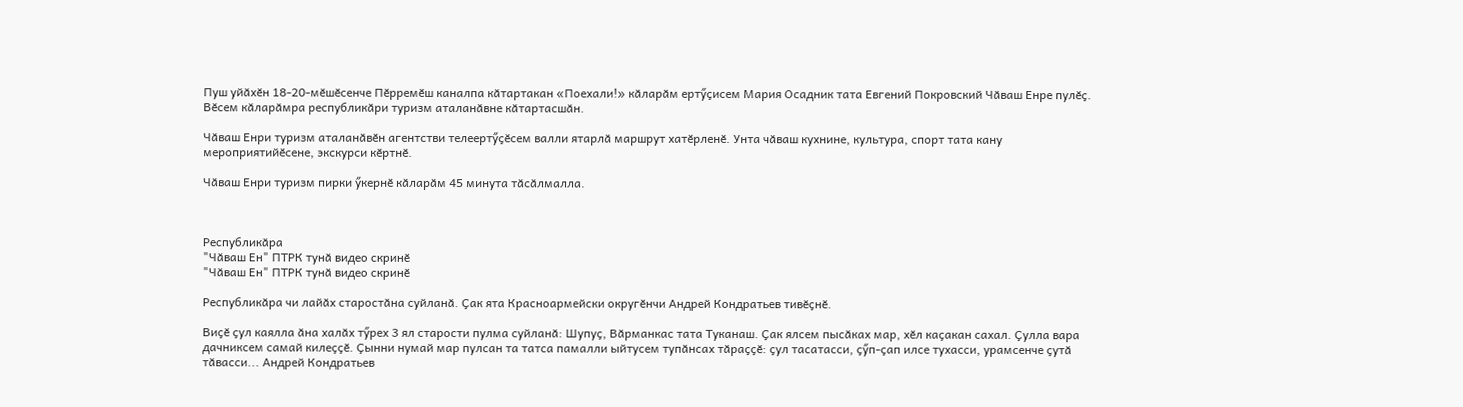Пуш уйӑхӗн 18-20-мӗшӗсенче Пӗрремӗш каналпа кӑтартакан «Поехали!» кӑларӑм ертӳҫисем Мария Осадник тата Евгений Покровский Чӑваш Енре пулӗҫ. Вӗсем кӑларӑмра республикӑри туризм аталанӑвне кӑтартасшӑн.

Чӑваш Енри туризм аталанӑвӗн агентстви телеертӳҫӗсем валли ятарлӑ маршрут хатӗрленӗ. Унта чӑваш кухнине, культура, спорт тата кану мероприятийӗсене, экскурси кӗртнӗ.

Чӑваш Енри туризм пирки ӳкернӗ кӑларӑм 45 минута тӑсӑлмалла.



Республикӑра
"Чӑваш Ен" ПТРК тунӑ видео скринӗ
"Чӑваш Ен" ПТРК тунӑ видео скринӗ

Республикӑра чи лайӑх старостӑна суйланӑ. Ҫак ята Красноармейски округӗнчи Андрей Кондратьев тивӗҫнӗ.

Виҫӗ ҫул каялла ӑна халӑх тӳрех 3 ял старости пулма суйланӑ: Шупуҫ, Вӑрманкас тата Туканаш. Ҫак ялсем пысӑках мар, хӗл каҫакан сахал. Ҫулла вара дачниксем самай килеҫҫӗ. Ҫынни нумай мар пулсан та татса памалли ыйтусем тупӑнсах тӑраҫҫӗ: ҫул тасатасси, ҫӳп-ҫап илсе тухасси, урамсенче ҫутӑ тӑвасси... Андрей Кондратьев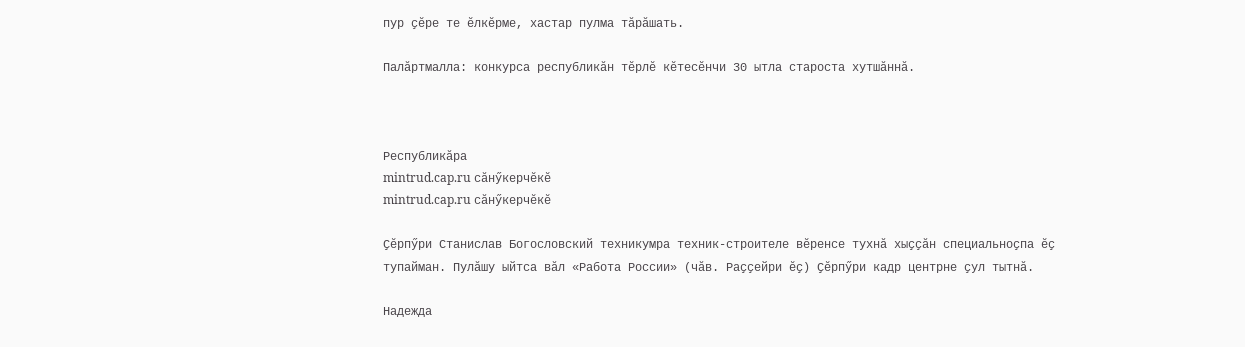пур ҫӗре те ӗлкӗрме, хастар пулма тӑрӑшать.

Палӑртмалла: конкурса республикӑн тӗрлӗ кӗтесӗнчи 30 ытла староста хутшӑннӑ.



Республикӑра
mintrud.cap.ru сӑнӳкерчӗкӗ
mintrud.cap.ru сӑнӳкерчӗкӗ

Ҫӗрпӳри Станислав Богословский техникумра техник-строителе вӗренсе тухнӑ хыҫҫӑн специальноҫпа ӗҫ тупайман. Пулӑшу ыйтса вӑл «Работа России» (чӑв. Раҫҫейри ӗҫ) Ҫӗрпӳри кадр центрне ҫул тытнӑ.

Надежда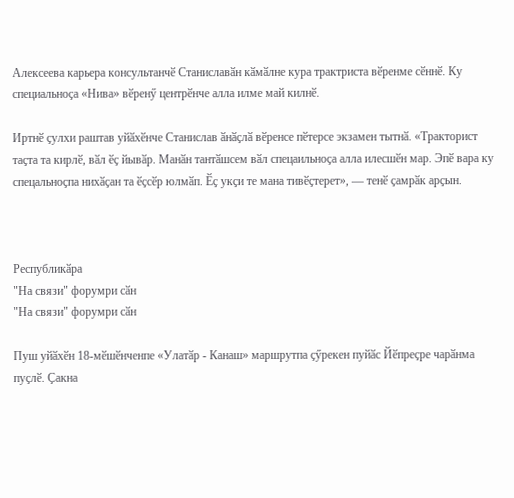Алексеева карьера консультанчӗ Станиславӑн кӑмӑлне кура трактриста вӗренме сӗннӗ. Ку специальноҫа «Нива» вӗренӳ центрӗнче алла илме май килнӗ.

Иртнӗ ҫулхи раштав уйӑхӗнче Станислав ӑнӑҫлӑ вӗренсе пӗтерсе экзамен тытнӑ. «Тракторист таҫта та кирлӗ, вӑл ӗҫ йывӑр. Манӑн тантӑшсем вӑл спецаильноҫа алла илесшӗн мар. Эпӗ вара ку спецальноҫпа нихӑҫан та ӗҫсӗр юлмӑп. Ӗҫ укҫи те мана тивӗҫтерет», — тенӗ ҫамрӑк арҫын.



Республикӑра
"На связи" форумри сӑн
"На связи" форумри сӑн

Пуш уйӑхӗн 18-мӗшӗнченпе «Улатӑр - Канаш» маршрутпа ҫӳрекен пуйӑс Йӗпреҫре чарӑнма пуҫлӗ. Ҫакна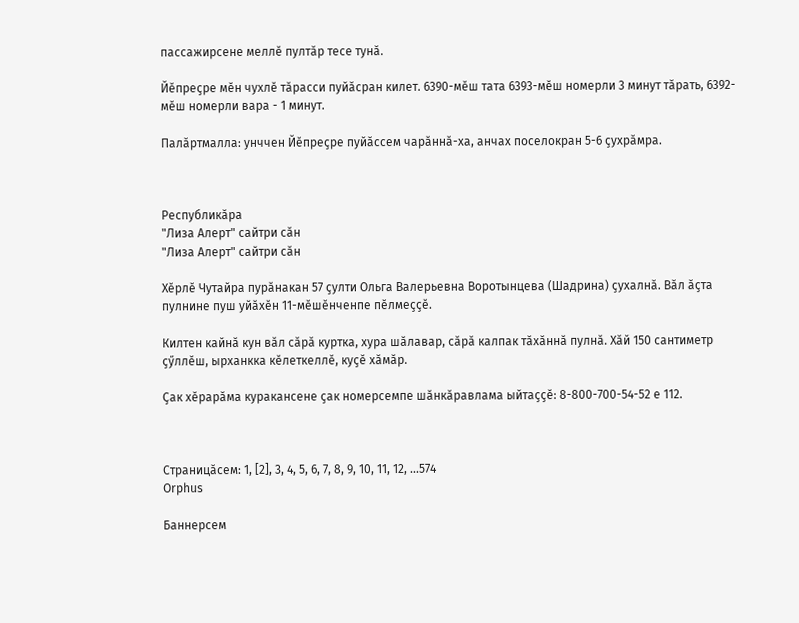пассажирсене меллӗ пултӑр тесе тунӑ.

Йӗпреҫре мӗн чухлӗ тӑрасси пуйӑсран килет. 6390-мӗш тата 6393-мӗш номерли 3 минут тӑрать, 6392-мӗш номерли вара - 1 минут.

Палӑртмалла: унччен Йӗпреҫре пуйӑссем чарӑннӑ-ха, анчах поселокран 5-6 ҫухрӑмра.



Республикӑра
"Лиза Алерт" сайтри сӑн
"Лиза Алерт" сайтри сӑн

Хӗрлӗ Чутайра пурӑнакан 57 ҫулти Ольга Валерьевна Воротынцева (Шадрина) ҫухалнӑ. Вӑл ӑҫта пулнине пуш уйӑхӗн 11-мӗшӗнченпе пӗлмеҫҫӗ.

Килтен кайнӑ кун вӑл сӑрӑ куртка, хура шӑлавар, сӑрӑ калпак тӑхӑннӑ пулнӑ. Хӑй 150 сантиметр ҫӳллӗш, ырханкка кӗлеткеллӗ, куҫӗ хӑмӑр.

Ҫак хӗрарӑма куракансене ҫак номерсемпе шӑнкӑравлама ыйтаҫҫӗ: 8-800-700-54-52 е 112.



Страницӑсем: 1, [2], 3, 4, 5, 6, 7, 8, 9, 10, 11, 12, ...574
Orphus

Баннерсем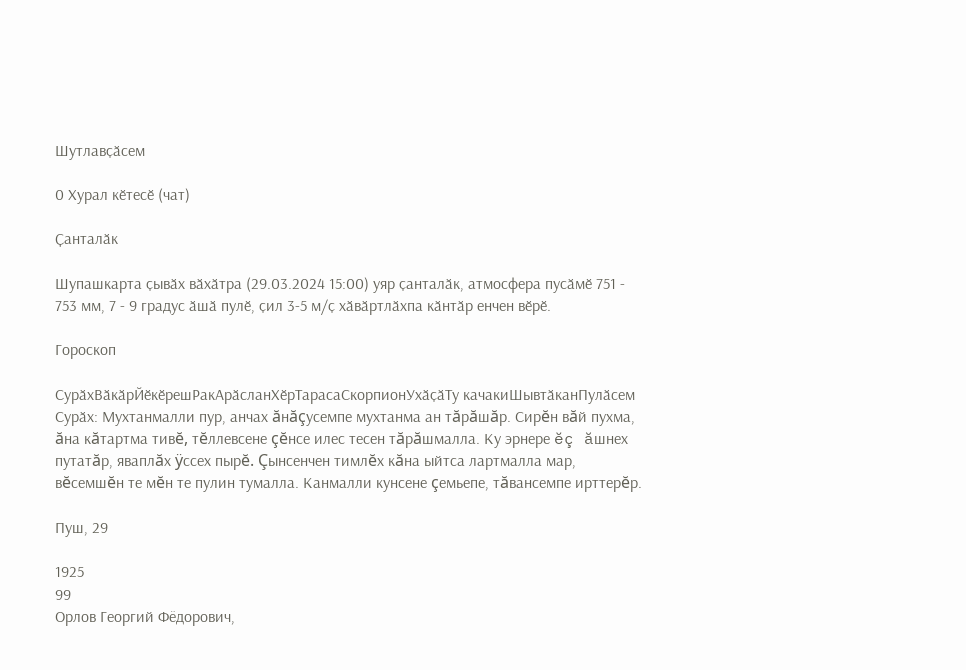Шутлавҫӑсем

0 Хурал кӗтесӗ (чат)

Ҫанталӑк

Шупашкарта ҫывӑх вӑхӑтра (29.03.2024 15:00) уяр ҫанталӑк, атмосфера пусӑмӗ 751 - 753 мм, 7 - 9 градус ӑшӑ пулӗ, ҫил 3-5 м/ҫ хӑвӑртлӑхпа кӑнтӑр енчен вӗрӗ.

Гороскоп

СурӑхВӑкӑрЙӗкӗрешРакАрӑсланХӗрТарасаСкорпионУхӑҫӑТу качакиШывтӑканПулӑсем
Сурӑх: Мухтанмалли пур, анчах ăнăçусемпе мухтанма ан тăрăшăр. Сирĕн вăй пухма, ăна кăтартма тивĕ, тĕллевсене çĕнсе илес тесен тăрăшмалла. Ку эрнере ĕç ăшнех путатăр, яваплăх ÿссех пырĕ. Çынсенчен тимлĕх кăна ыйтса лартмалла мар, вĕсемшĕн те мĕн те пулин тумалла. Канмалли кунсене çемьепе, тăвансемпе ирттерĕр.

Пуш, 29

1925
99
Орлов Георгий Фёдорович,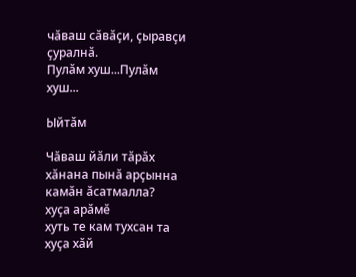чӑваш сӑвӑҫи, ҫыравҫи ҫуралнӑ.
Пулӑм хуш...Пулӑм хуш...

Ыйтӑм

Чӑваш йӑли тӑрӑх хӑнана пынӑ арҫынна камӑн ӑсатмалла?
хуҫа арӑмӗ
хуть те кам тухсан та
хуҫа хӑй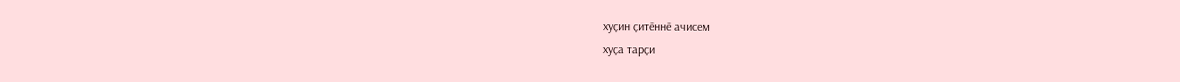хуҫин ҫитӗннӗ ачисем
хуҫа тарҫи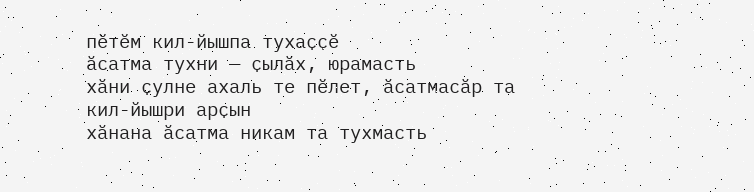пӗтӗм кил-йышпа тухаҫҫӗ
ӑсатма тухни — ҫылӑх, юрамасть
хӑни ҫулне ахаль те пӗлет, ӑсатмасӑр та
кил-йышри арҫын
хӑнана ӑсатма никам та тухмасть